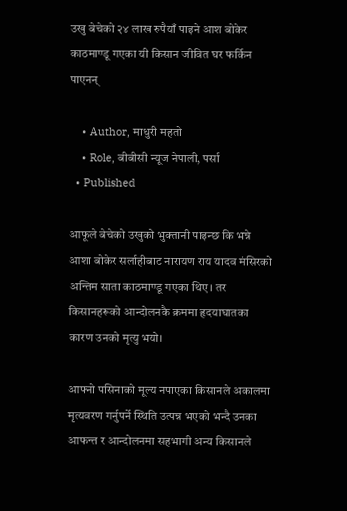उखु बेचेको २४ लाख रुपैयाँ पाइने आश बोकेर काठमाण्डू गएका यी किसान जीवित घर फर्किन पाएनन्

    • Author, माधुरी महतो
    • Role, बीबीसी न्यूज नेपाली, पर्सा
  • Published

आफूले बेचेको उखुको भुक्तानी पाइन्छ कि भन्ने आशा बोकेर सर्लाहीबाट नारायण राय यादव मंसिरको अन्तिम साता काठमाण्डू गएका थिए। तर किसानहरूको आन्दोलनकै क्रममा हृदयाघातका कारण उनको मृत्यु भयो।

आफ्नो पसिनाको मूल्य नपाएका किसानले अकालमा मृत्यवरण गर्नुपर्ने स्थिति उत्पन्न भएको भन्दै उनका आफन्त र आन्दोलनमा सहभागी अन्य किसानले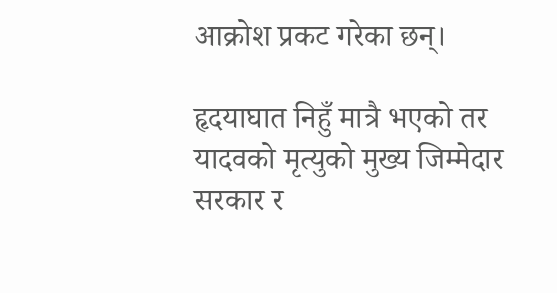आक्रोश प्रकट गरेका छन्।

हृदयाघात निहुँ मात्रै भएको तर यादवको मृत्युको मुख्य जिम्मेदार सरकार र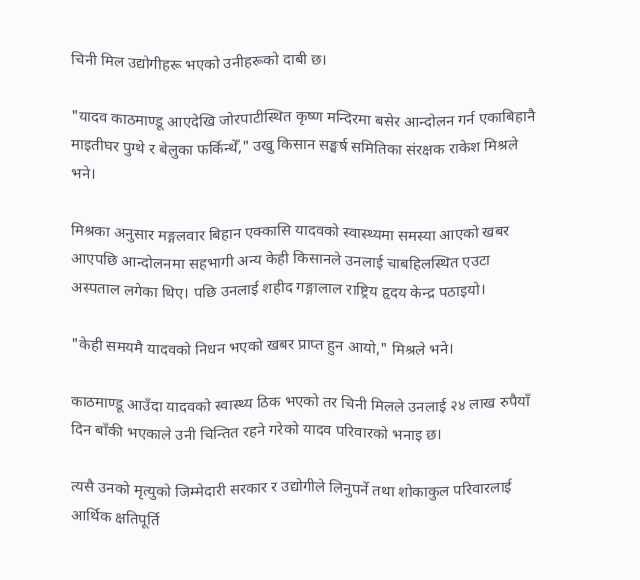चिनी मिल उद्योगीहरू भएको उनीहरूको दाबी छ।

"यादव काठमाण्डू आएदेखि जोरपाटीस्थित कृष्ण मन्दिरमा बसेर आन्दोलन गर्न एकाबिहानै माइतीघर पुग्थे र बेलुका फर्किन्थेँ," उखु किसान सङ्घर्ष समितिका संरक्षक राकेश मिश्रले भने।

मिश्रका अनुसार मङ्गलवार बिहान एक्कासि यादवको स्वास्थ्यमा समस्या आएको खबर आएपछि आन्दोलनमा सहभागी अन्य केही किसानले उनलाई चाबहिलस्थित एउटा अस्पताल लगेका थिए। पछि उनलाई शहीद गङ्गालाल राष्ट्रिय हृदय केन्द्र पठाइयो।

"केही समयमै यादवको निधन भएको खबर प्राप्त हुन आयो," मिश्रले भने।

काठमाण्डू आउँदा यादवको स्वास्थ्य ठिक भएको तर चिनी मिलले उनलाई २४ लाख रुपैयाँ दिन बाँकी भएकाले उनी चिन्तित रहने गरेको यादव परिवारको भनाइ छ।

त्यसै उनको मृत्युको जिम्मेदारी सरकार र उद्योगीले लिनुपर्ने तथा शोकाकुल परिवारलाई आर्थिक क्षतिपूर्ति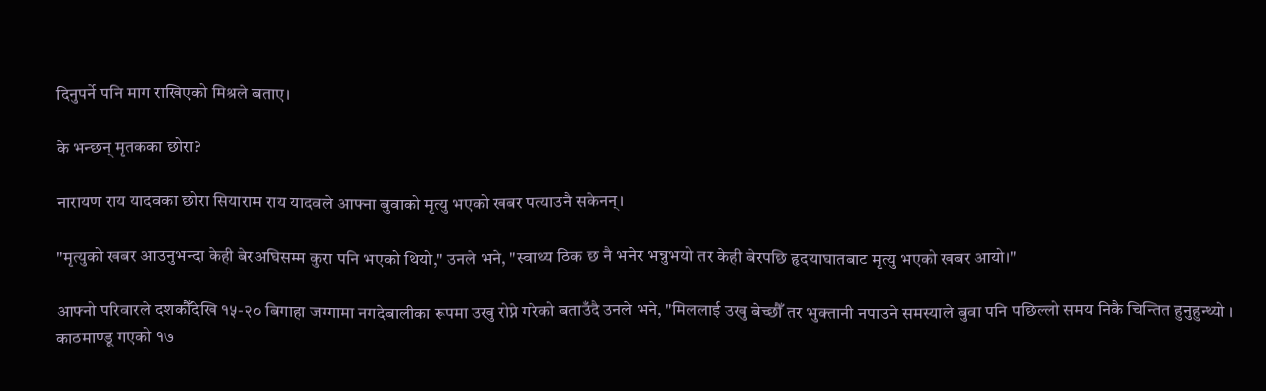दिनुपर्ने पनि माग राखिएको मिश्रले बताए।

के भन्छन् मृतकका छोरा?

नारायण राय यादवका छोरा सियाराम राय यादवले आफ्ना बुवाको मृत्यु भएको खबर पत्याउनै सकेनन्।

"मृत्युको खबर आउनुभन्दा केही बेरअघिसम्म कुरा पनि भएको थियो," उनले भने, "स्वाथ्य ठिक छ नै भनेर भन्नुभयो तर केही बेरपछि हृदयाघातबाट मृत्यु भएको खबर आयो।"

आफ्नो परिवारले दशकौँदेखि १५-२० बिगाहा जग्गामा नगदेबालीका रूपमा उखु रोप्ने गरेको बताउँदै उनले भने, "मिललाई उखु बेच्छौँ तर भुक्तानी नपाउने समस्याले बुवा पनि पछिल्लो समय निकै चिन्तित हुनुहुन्थ्यो । काठमाण्डू गएको १७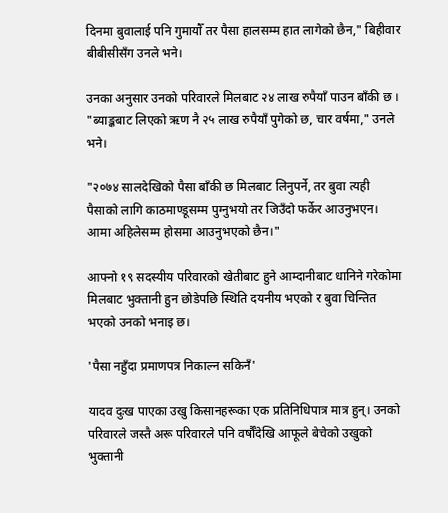दिनमा बुवालाई पनि गुमायौँ तर पैसा हालसम्म हात लागेको छैन," बिहीवार बीबीसीसँग उनले भने।

उनका अनुसार उनको परिवारले मिलबाट २४ लाख रुपैयाँ पाउन बाँकी छ । "ब्याङ्कबाट लिएको ऋण नै २५ लाख रुपैयाँ पुगेको छ, चार वर्षमा," उनले भने।

"२०७४ सालदेखिको पैसा बाँकी छ मिलबाट लिनुपर्ने, तर बुवा त्यही पैसाको लागि काठमाण्डूसम्म पुग्नुभयो तर जिउँदो फर्केर आउनुभएन। आमा अहिलेसम्म होसमा आउनुभएको छैन।"

आफ्नो १९ सदस्यीय परिवारको खेतीबाट हुने आम्दानीबाट धानिने गरेकोमा मिलबाट भुक्तानी हुन छोडेपछि स्थिति दयनीय भएको र बुवा चिन्तित भएको उनको भनाइ छ।

'पैसा नहुँदा प्रमाणपत्र निकाल्न सकिनँ'

यादव दुःख पाएका उखु किसानहरूका एक प्रतिनिधिपात्र मात्र हुन्। उनको परिवारले जस्तै अरू परिवारले पनि वर्षौँदेखि आफूले बेचेको उखुको भुक्तानी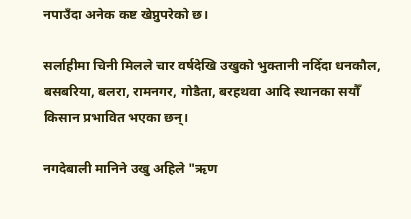नपाउँदा अनेक कष्ट खेप्नुपरेको छ।

सर्लाहीमा चिनी मिलले चार वर्षदेखि उखुको भुक्तानी नदिँदा धनकौल, बसबरिया, बलरा, रामनगर, गोडैता, बरहथवा आदि स्थानका सयौँ किसान प्रभावित भएका छन्।

नगदेबाली मानिने उखु अहिले "ऋण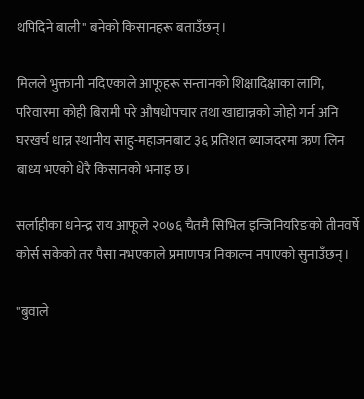थपिदिने बाली" बनेको किसानहरू बताउँछन्।

मिलले भुक्तानी नदिएकाले आफूहरू सन्तानको शिक्षादिक्षाका लागि, परिवारमा कोही बिरामी परे औषधोपचार तथा खाद्यान्नको जोहो गर्न अनि घरखर्च धान्न स्थानीय साहु-महाजनबाट ३६ प्रतिशत ब्याजदरमा ऋण लिन बाध्य भएको धेरै किसानको भनाइ छ।

सर्लाहीका धनेन्द्र राय आफूले २०७६ चैतमै सिभिल इन्जिनियरिङको तीनवर्षे कोर्स सकेको तर पैसा नभएकाले प्रमाणपत्र निकाल्न नपाएको सुनाउँछन्।

"बुवाले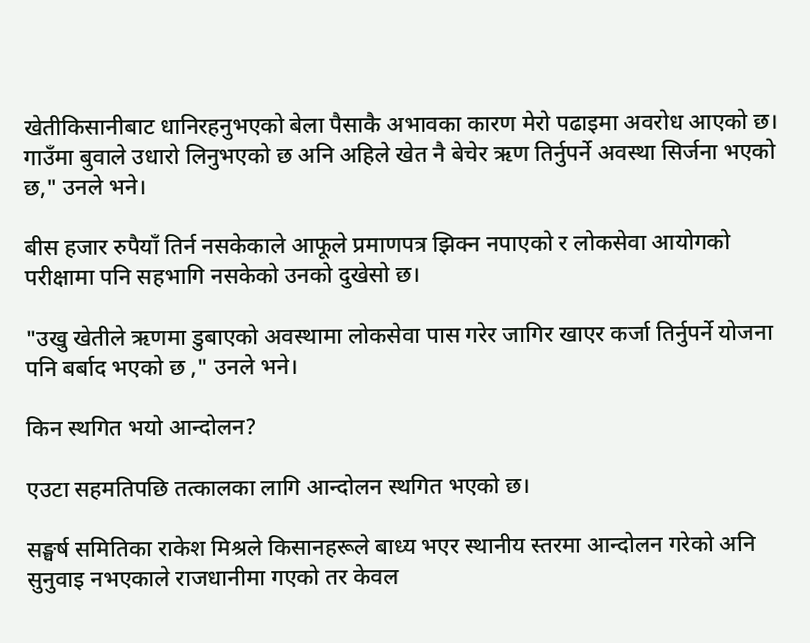खेतीकिसानीबाट धानिरहनुभएको बेला पैसाकै अभावका कारण मेरो पढाइमा अवरोध आएको छ। गाउँमा बुवाले उधारो लिनुभएको छ अनि अहिले खेत नै बेचेर ऋण तिर्नुपर्ने अवस्था सिर्जना भएको छ," उनले भने।

बीस हजार रुपैयाँ तिर्न नसकेकाले आफूले प्रमाणपत्र झिक्न नपाएको र लोकसेवा आयोगको परीक्षामा पनि सहभागि नसकेको उनको दुखेसो छ।

"उखु खेतीले ऋणमा डुबाएको अवस्थामा लोकसेवा पास गरेर जागिर खाएर कर्जा तिर्नुपर्ने योजना पनि बर्बाद भएको छ ," उनले भने।

किन स्थगित भयो आन्दोलन?

एउटा सहमतिपछि तत्कालका लागि आन्दोलन स्थगित भएको छ।

सङ्घर्ष समितिका राकेश मिश्रले किसानहरूले बाध्य भएर स्थानीय स्तरमा आन्दोलन गरेको अनि सुनुवाइ नभएकाले राजधानीमा गएको तर केवल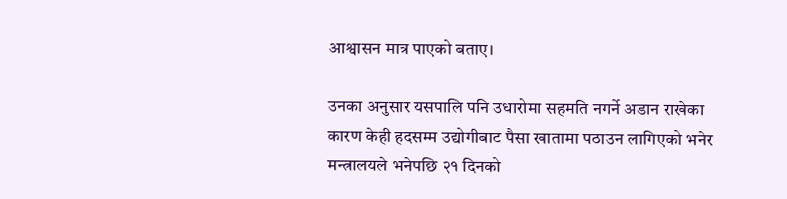आश्वासन मात्र पाएको बताए।

उनका अनुसार यसपालि पनि उधारोमा सहमति नगर्ने अडान राखेका कारण केही हदसम्म उद्योगीबाट पैसा खातामा पठाउन लागिएको भनेर मन्त्रालयले भनेपछि २१ दिनको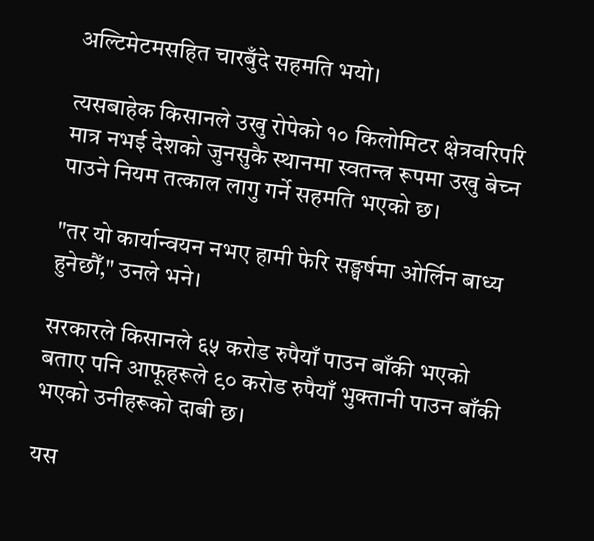अल्टिमेटमसहित चारबुँदे सहमति भयो।

त्यसबाहेक किसानले उखु रोपेको १० किलोमिटर क्षेत्रवरिपरि मात्र नभई देशको जुनसुकै स्थानमा स्वतन्त्र रूपमा उखु बेच्न पाउने नियम तत्काल लागु गर्ने सहमति भएको छ।

"तर यो कार्यान्वयन नभए हामी फेरि सङ्घर्षमा ओर्लिन बाध्य हुनेछौँ," उनले भने।

सरकारले किसानले ६५ करोड रुपैयाँ पाउन बाँकी भएको बताए पनि आफूहरूले ९० करोड रुपैयाँ भुक्तानी पाउन बाँकी भएको उनीहरूको दाबी छ।

यस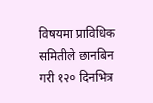विषयमा प्राविधिक समितीले छानबिन गरी १२० दिनभित्र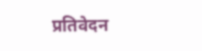प्रतिवेदन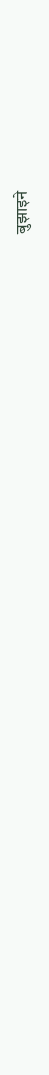बुझाइने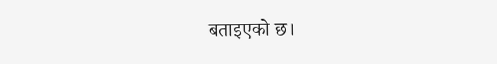बताइएको छ।